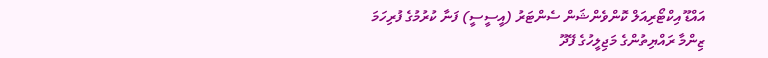އައްޑޫ އިކްޓޯރިއަލް ކޮންވެންޝަން ސެންޓަރު (އީސީސީ) ފަނާ ކުރުމުގެ ފުރިހަމަ ޒިންމާ ރައްޔިތުންގެ މަޖިލީހުގެ ފޭދޫ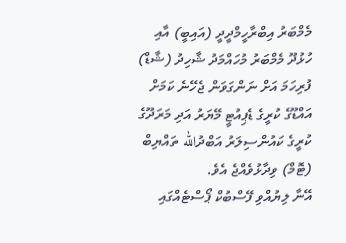މެމްބަރު އިބްރާހީމްދީދީ (އައިބީ) އާއި ހުޅުދޫ މެމްބަރު މުހައްމަދު ޝާހިދު (ޝާޑް) ފުރިހަމަ އަށް ނަންގަވަން ޖެހޭނެ ކަމަށް އައްޑޫގެ ކުރީގެ ޑެޕިއުޓީ މޭޔަރު އަދި މަރަދޫގެ ކުރީގެ ކައުންސިލަރު އަބްދުالله ތައްޔިބް (ޓޮމް) ވިދާޅުވެއްޖެ އެވެ.
އޭނާ ލިޔުއްވި ފޭސްބުކް ޕޯސްޓެއްގައި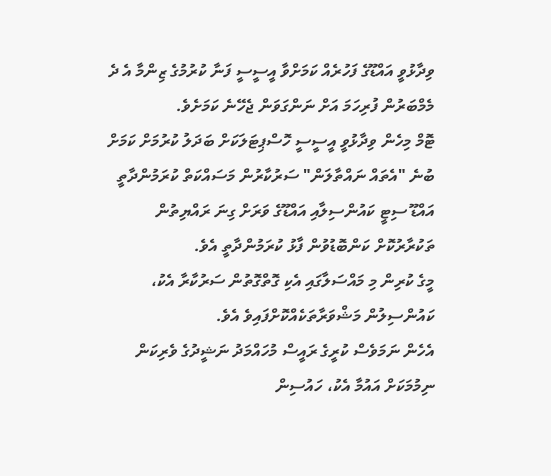ވިދާޅުވީ އައްޑޫގެ ފަހުރެއް ކަމަށްވާ އީސީސީ ފަނާ ކުރުމުގެ ޒިންމާ އެ ދެ މެމްބަރުން ފުރިހަމަ އަށް ނަންގަވަން ޖެހޭނެ ކަމަށެވެ.
ޓޮމް މިހެން ވިދާޅުވީ އީސީސީ ހޮސްޕިޓަލަކަށް ބަދަލު ކުރުމަށް ކަމަށް ބުނެ "އެތައް ނައްތާލަން" ސަރުކާރުން މަސައްކަތް ކުރަމުންދާތީ އައްޑޫ ސިޓީ ކައުންސިލާއި އައްޑޫގެ ވަރަށް ގިނަ ރައްޔިތުން ތަކުރާރުކޮށް ކަންބޮޑުވުން ފާޅު ކުރަމުންދާތީ އެވެ.
މީގެ ކުރިން މި މައްސަލާގައި އެކި ގޮތްގޮތުން ސަރުކާރާ އެކު، ކައުންސިލުން މަޝްވަރާތަކެއްކޮށްފައިވެ އެވެ.
އެހެން ނަމަވެސް ކުރީގެ ރައީސް މުހައްމަދު ނަޝީދުގެ ވެރިކަން ނިމުމަކަށް އައުމާ އެކު، ހައުސިން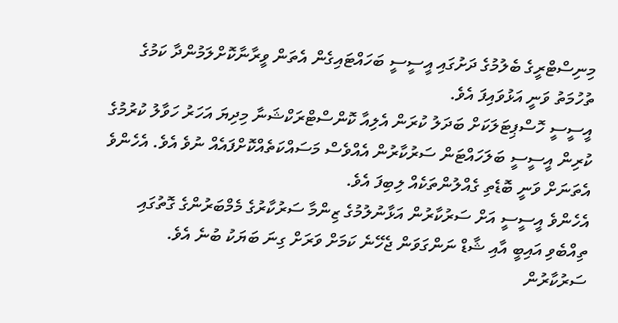މިނިސްޓްރީގެ ބެލުމުގެ ދަށުގައި އީސީސީ ބަހައްޓައިގެން އެތަން ވީރާނާކޮށްލަމުންދާ ކަމުގެ ތުހުމަތު ވަނީ އަޅުވައިފަ އެވެ.
އީސީސީ ހޮސްޕިޓަލަކަށް ބަދަލު ކުރަން އެލިއާ ކޮންސްޓްރަކްޝަނާ މިދިޔަ އަހަރު ހަވާލު ކުރުމުގެ ކުރިން އީސީސީ ބަލަހައްޓަން ސަރުކާރުން އެއްވެސް މަސައްކަތެއްކޮށްފައެއް ނުވެ އެވެ. އެހެންވެ އެތަނަށް ވަނީ ބޮޑެތި ގެއްލުންތަކެއް ލިބިފަ އެވެ.
އެހެންވެ އީސީސީ އަށް ސަރުކާރުން އަޅާނުލުމުގެ ޒިންމާ ސަރުކާރުގެ މެމްބަރުންގެ ގޮތުގައި ތިއްބެވި އައިބީ އާއި ޝާޑް ނަންގަވަން ޖެހޭނެ ކަމަށް ވަރަށް ގިނަ ބަޔަކު ބުނެ އެވެ.
ސަރުކާރުން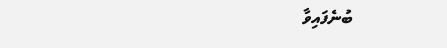ބުނެފައިވާ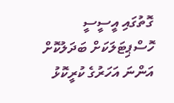ގޮތުގައި އީސީސީ ހޮސްޕިޓަލަކަށް ބަދަލުކޮށް އަންނަ އަހަރުގެ ކުރީކޮޅު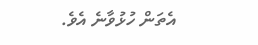އެތަން ހުޅުވާނެ އެވެ.